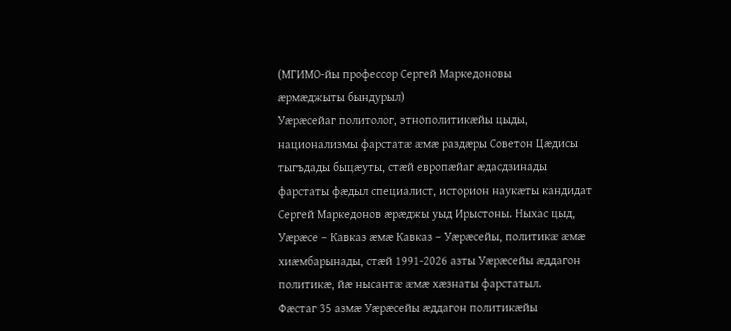(МГИМО-йы профессор Сергей Маркедоновы
æрмæджыты бындурыл)
Уæрæсейаг политолог, этнополитикæйы цыды, национализмы фарстатæ æмæ раздæры Советон Цæдисы тыгъдады быцæуты, стæй европæйаг æдасдзинады фарстаты фæдыл специалист, историон наукæты кандидат Сергей Маркедонов æрæджы уыд Ирыстоны. Ныхас цыд, Уæрæсе – Кавказ æмæ Кавказ – Уæрæсейы, политикæ æмæ хиæмбарынады, стæй 1991-2026 азты Уæрæсейы æддагон политикæ, йæ нысантæ æмæ хæзнаты фарстатыл.
Фæстаг 35 азмæ Уæрæсейы æддагон политикæйы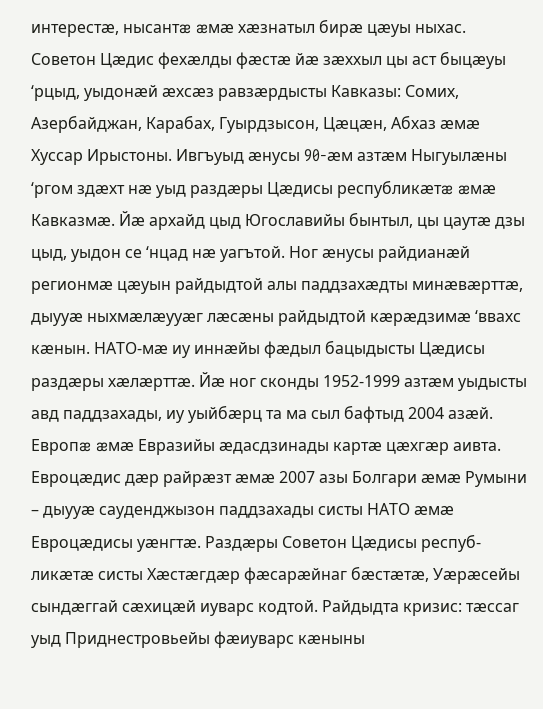интерестæ, нысантæ æмæ хæзнатыл бирæ цæуы ныхас. Советон Цæдис фехæлды фæстæ йæ зæххыл цы аст быцæуы ‘рцыд, уыдонæй æхсæз равзæрдысты Кавказы: Сомих, Азербайджан, Карабах, Гуырдзысон, Цæцæн, Абхаз æмæ Хуссар Ирыстоны. Ивгъуыд æнусы 90-æм азтæм Ныгуылæны ‘ргом здæхт нæ уыд раздæры Цæдисы республикæтæ æмæ Кавказмæ. Йæ архайд цыд Югославийы бынтыл, цы цаутæ дзы цыд, уыдон се ‘нцад нæ уагътой. Ног æнусы райдианæй регионмæ цæуын райдыдтой алы паддзахæдты минæвæрттæ, дыууæ ныхмæлæууæг лæсæны райдыдтой кæрæдзимæ ‘ввахс кæнын. НАТО-мæ иу иннæйы фæдыл бацыдысты Цæдисы раздæры хæлæрттæ. Йæ ног сконды 1952-1999 азтæм уыдысты авд паддзахады, иу уыйбæрц та ма сыл бафтыд 2004 азæй. Европæ æмæ Евразийы æдасдзинады картæ цæхгæр аивта. Евроцæдис дæр райрæзт æмæ 2007 азы Болгари æмæ Румыни – дыууæ сауденджызон паддзахады систы НАТО æмæ Евроцæдисы уæнгтæ. Раздæры Советон Цæдисы респуб-ликæтæ систы Хæстæгдæр фæсарæйнаг бæстæтæ, Уæрæсейы сындæггай сæхицæй иуварс кодтой. Райдыдта кризис: тæссаг уыд Приднестровьейы фæиуварс кæныны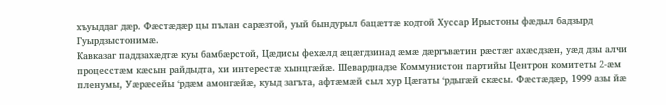хъуыддаг дæр. Фæстæдæр цы пълан сарæзтой, уый бындурыл бацæттæ кодтой Хуссар Ирыстоны фæдыл бадзырд Гуырдзыстонимæ.
Кавказаг паддзахæдтæ куы бамбæрстой, Цæдисы фехæлд æцæгдзинад æмæ дæргъвæтин рæстæг ахæсдзæн, уæд дзы алчи процесстæм кæсын райдыдта, хи интерестæ хынцгæйæ. Шеварднадзе Коммунистон партийы Центрон комитеты 2-æм пленумы, Уæрæсейы ‘рдæм амонгæйæ, куыд загъта, афтæмæй сыл хур Цæгаты ‘рдыгæй скæсы. Фæстæдæр, 1999 азы йæ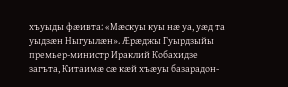хъуыды фæивта: «Мæскуы куы нæ уа, уæд та уыдзæн Ныгуылæн». Æрæджы Гуырдзыйы премьер-министр Ираклий Кобахидзе загъта, Китаимæ сæ кæй хъæуы базарадон-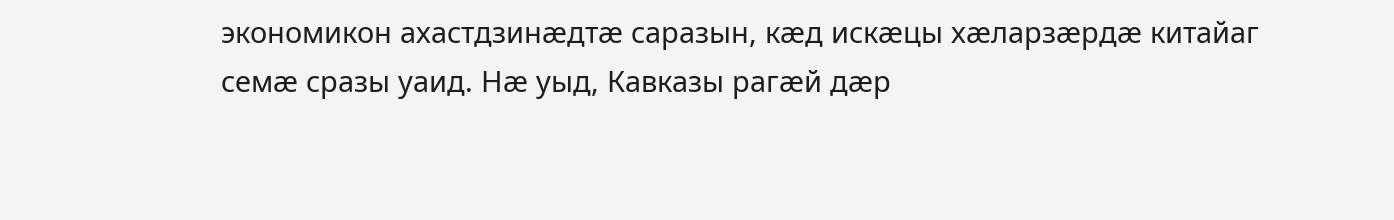экономикон ахастдзинæдтæ саразын, кæд искæцы хæларзæрдæ китайаг семæ сразы уаид. Нæ уыд, Кавказы рагæй дæр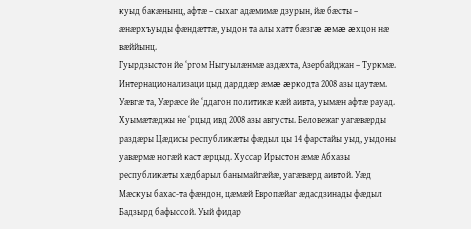куыд бакæнынц, афтæ – сыхаг адæмимæ дзурын, йæ бæсты – æнæрхъуыды фæндæттæ, уыдон та алы хатт бæзгæ æмæ æхцон нæ вæййынц.
Гуырдзыстон йе ‘ргом Ныгуылæнмæ аздæхта, Азербайджан – Туркмæ. Интернационализаци цыд дарддæр æмæ æркодта 2008 азы цаутæм. Уæвгæ та, Уæрæсе йе ‘ддагон политикæ кæй аивта, уымæн афтæ рауад. Хуымæтæджы не ‘рцыд ивд 2008 азы августы. Беловежаг уагæвæрды раздæры Цæдисы республикæты фæдыл цы 14 фарстайы уыд, уыдоны уавæрмæ ногæй каст æрцыд. Хуссар Ирыстон æмæ Абхазы республикæты хæдбарыл банымайгæйæ, уагæвæрд аивтой. Уæд Мæскуы бахас-та фæндон, цæмæй Европæйаг æдасдзинады фæдыл Бадзырд бафыссой. Уый фидар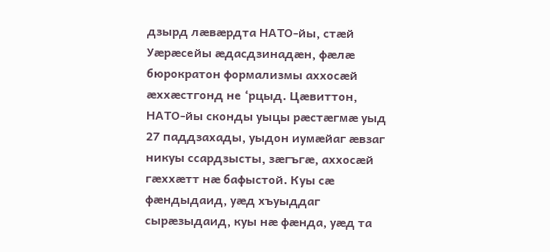дзырд лæвæрдта НАТО-йы, стæй Уæрæсейы æдасдзинадæн, фæлæ бюрократон формализмы аххосæй æххæстгонд не ‘рцыд. Цæвиттон, НАТО-йы сконды уыцы рæстæгмæ уыд 27 паддзахады, уыдон иумæйаг æвзаг никуы ссардзысты, зæгъгæ, аххосæй гæххæтт нæ бафыстой. Куы сæ фæндыдаид, уæд хъуыддаг сырæзыдаид, куы нæ фæнда, уæд та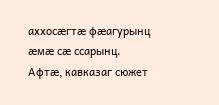аххосæгтæ фæагурынц æмæ сæ ссарынц.
Афтæ, кавказаг сюжет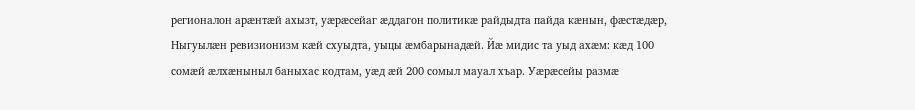регионалон арæнтæй ахызт, уæрæсейаг æддагон политикæ райдыдта пайда кæнын, фæстæдæр, Ныгуылæн ревизионизм кæй схуыдта, уыцы æмбарынадæй. Йæ мидис та уыд ахæм: кæд 100 сомæй æлхæныныл баныхас кодтам, уæд æй 200 сомыл мауал хъар. Уæрæсейы размæ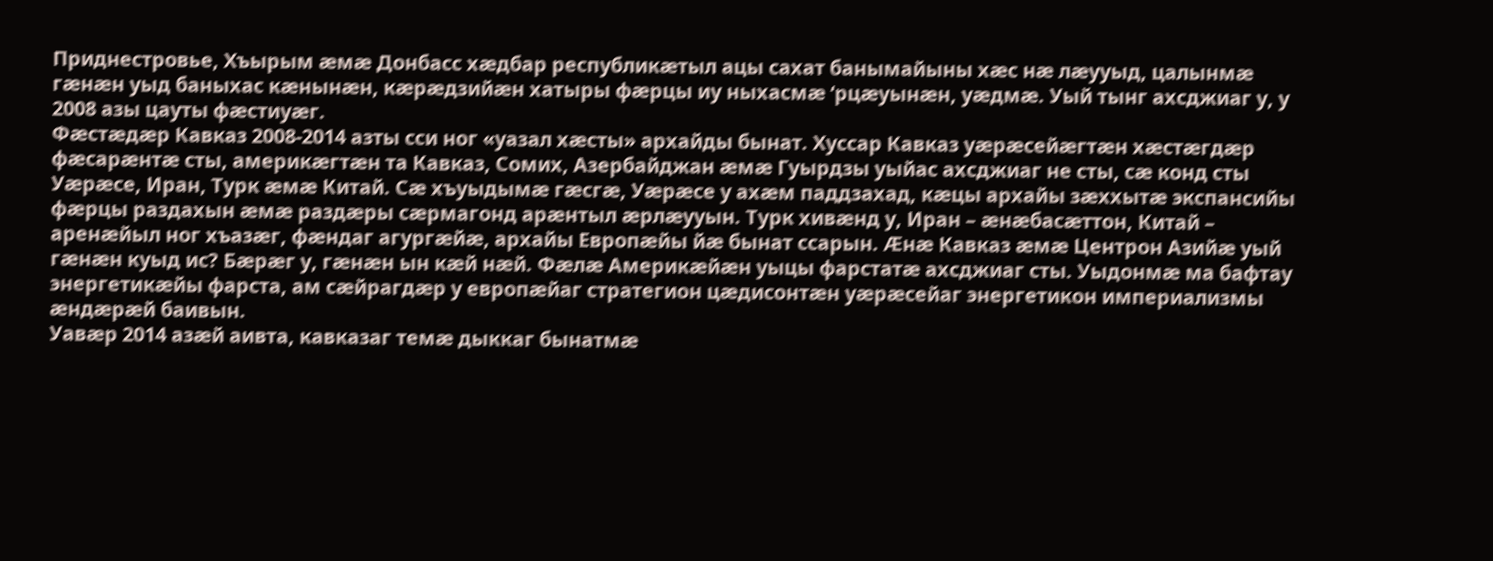Приднестровье, Хъырым æмæ Донбасс хæдбар республикæтыл ацы сахат банымайыны хæс нæ лæууыд, цалынмæ гæнæн уыд баныхас кæнынæн, кæрæдзийæн хатыры фæрцы иу ныхасмæ ‘рцæуынæн, уæдмæ. Уый тынг ахсджиаг у, у 2008 азы цауты фæстиуæг.
Фæстæдæр Кавказ 2008-2014 азты сси ног «уазал хæсты» архайды бынат. Хуссар Кавказ уæрæсейæгтæн хæстæгдæр фæсарæнтæ сты, америкæгтæн та Кавказ, Сомих, Азербайджан æмæ Гуырдзы уыйас ахсджиаг не сты, сæ конд сты Уæрæсе, Иран, Турк æмæ Китай. Сæ хъуыдымæ гæсгæ, Уæрæсе у ахæм паддзахад, кæцы архайы зæххытæ экспансийы фæрцы раздахын æмæ раздæры сæрмагонд арæнтыл æрлæууын. Турк хивæнд у, Иран – æнæбасæттон, Китай – аренæйыл ног хъазæг, фæндаг агургæйæ, архайы Европæйы йæ бынат ссарын. Æнæ Кавказ æмæ Центрон Азийæ уый гæнæн куыд ис? Бæрæг у, гæнæн ын кæй нæй. Фæлæ Америкæйæн уыцы фарстатæ ахсджиаг сты. Уыдонмæ ма бафтау энергетикæйы фарста, ам сæйрагдæр у европæйаг стратегион цæдисонтæн уæрæсейаг энергетикон империализмы æндæрæй баивын.
Уавæр 2014 азæй аивта, кавказаг темæ дыккаг бынатмæ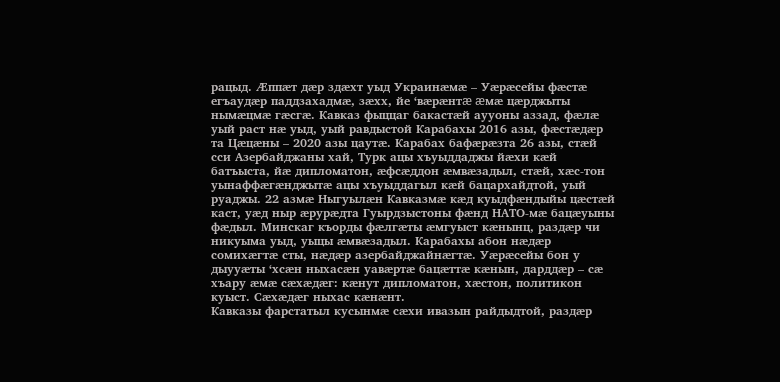рацыд. Æппæт дæр здæхт уыд Украинæмæ – Уæрæсейы фæстæ егъаудæр паддзахадмæ, зæхх, йе ‘вæрæнтæ æмæ цæрджыты нымæцмæ гæсгæ. Кавказ фыццаг бакастæй аууоны аззад, фæлæ уый раст нæ уыд, уый равдыстой Карабахы 2016 азы, фæстæдæр та Цæцæны – 2020 азы цаутæ. Карабах бафæрæзта 26 азы, стæй сси Азербайджаны хай, Турк ацы хъуыддаджы йæхи кæй батъыста, йæ дипломатон, æфсæддон æмвæзадыл, стæй, хæс-тон уынаффæгæнджытæ ацы хъуыддагыл кæй бацархайдтой, уый руаджы. 22 азмæ Ныгуылæн Кавказмæ кæд куыдфæндыйы цæстæй каст, уæд ныр æрурæдта Гуырдзыстоны фæнд НАТО-мæ бацæуыны фæдыл. Минскаг къорды фæлгæты æмгуыст кæнынц, раздæр чи никуыма уыд, уыцы æмвæзадыл. Карабахы абон нæдæр сомихæгтæ сты, нæдæр азербайджайнæгтæ. Уæрæсейы бон у дыууæты ‘хсæн ныхасæн уавæртæ бацæттæ кæнын, дарддæр – сæ хъару æмæ сæхæдæг: кæнут дипломатон, хæстон, политикон куыст. Сæхæдæг ныхас кæнæнт.
Кавказы фарстатыл кусынмæ сæхи ивазын райдыдтой, раздæр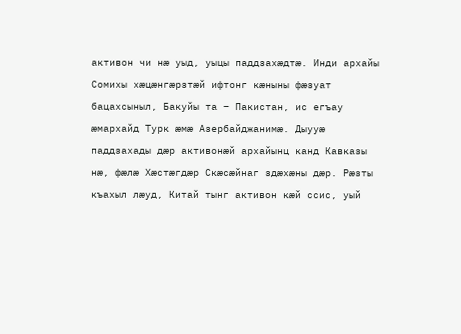активон чи нæ уыд, уыцы паддзахæдтæ. Инди архайы Сомихы хæцæнгæрзтæй ифтонг кæныны фæзуат бацахсыныл, Бакуйы та – Пакистан, ис егъау æмархайд Турк æмæ Азербайджанимæ. Дыууæ паддзахады дæр активонæй архайынц канд Кавказы нæ, фæлæ Хæстæгдæр Скæсæйнаг здæхæны дæр. Рæзты къахыл лæуд, Китай тынг активон кæй ссис, уый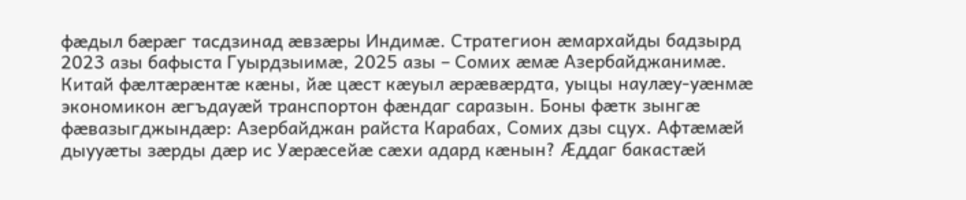фæдыл бæрæг тасдзинад æвзæры Индимæ. Стратегион æмархайды бадзырд 2023 азы бафыста Гуырдзыимæ, 2025 азы – Сомих æмæ Азербайджанимæ. Китай фæлтæрæнтæ кæны, йæ цæст кæуыл æрæвæрдта, уыцы наулæу-уæнмæ экономикон æгъдауæй транспортон фæндаг саразын. Боны фæтк зынгæ фæвазыгджындæр: Азербайджан райста Карабах, Сомих дзы сцух. Афтæмæй дыууæты зæрды дæр ис Уæрæсейæ сæхи адард кæнын? Æддаг бакастæй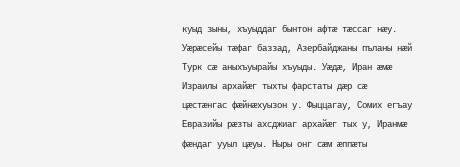куыд зыны, хъуыддаг бынтон афтæ тæссаг нæу. Уæрæсейы тæфаг баззад, Азербайджаны пъланы нæй Турк сæ аныхъуырайы хъуыды. Уæдæ, Иран æмæ Израилы архайæг тыхты фарстаты дæр сæ цæстæнгас фæйнæхуызон у. Фыццагау, Сомих егъау Евразийы рæзты ахсджиаг архайæг тых у, Иранмæ фæндаг ууыл цæуы. Ныры онг сæм æппæты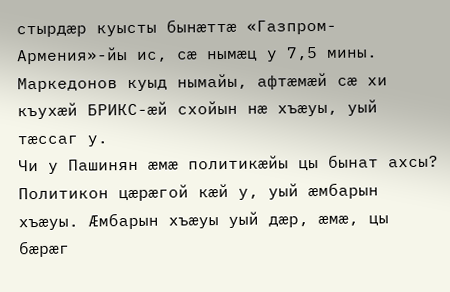стырдæр куысты бынæттæ «Газпром-Армения»-йы ис, сæ нымæц у 7,5 мины. Маркедонов куыд нымайы, афтæмæй сæ хи къухæй БРИКС-æй схойын нæ хъæуы, уый тæссаг у.
Чи у Пашинян æмæ политикæйы цы бынат ахсы? Политикон цæрæгой кæй у, уый æмбарын хъæуы. Æмбарын хъæуы уый дæр, æмæ, цы бæрæг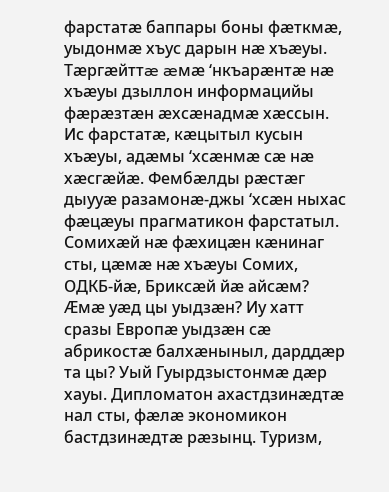фарстатæ баппары боны фæткмæ, уыдонмæ хъус дарын нæ хъæуы. Тæргæйттæ æмæ ‘нкъарæнтæ нæ хъæуы дзыллон информацийы фæрæзтæн æхсæнадмæ хæссын. Ис фарстатæ, кæцытыл кусын хъæуы, адæмы ‘хсæнмæ сæ нæ хæсгæйæ. Фембæлды рæстæг дыууæ разамонæ-джы ‘хсæн ныхас фæцæуы прагматикон фарстатыл. Сомихæй нæ фæхицæн кæнинаг сты, цæмæ нæ хъæуы Сомих, ОДКБ-йæ, Бриксæй йæ айсæм? Æмæ уæд цы уыдзæн? Иу хатт сразы Европæ уыдзæн сæ абрикостæ балхæныныл, дарддæр та цы? Уый Гуырдзыстонмæ дæр хауы. Дипломатон ахастдзинæдтæ нал сты, фæлæ экономикон бастдзинæдтæ рæзынц. Туризм,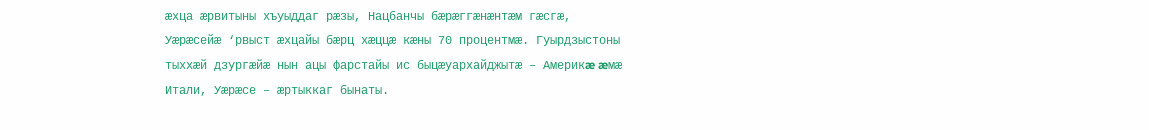æхца æрвитыны хъуыддаг рæзы, Нацбанчы бæрæггæнæнтæм гæсгæ, Уæрæсейæ ‘рвыст æхцайы бæрц хæццæ кæны 70 процентмæ. Гуырдзыстоны тыххæй дзургæйæ нын ацы фарстайы ис быцæуархайджытæ – Америкæ æмæ Итали, Уæрæсе – æртыккаг бынаты.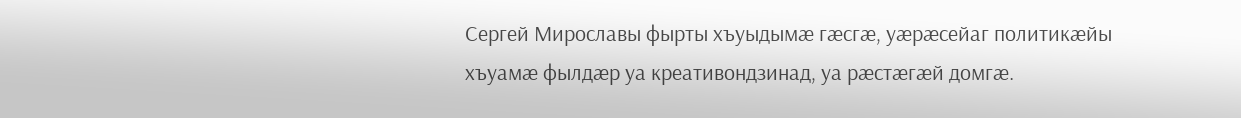Сергей Мирославы фырты хъуыдымæ гæсгæ, уæрæсейаг политикæйы хъуамæ фылдæр уа креативондзинад, уа рæстæгæй домгæ.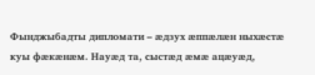Фынджыбадты дипломати – æдзух æппæлæн ныхæстæ куы фæкæнæм. Науæд та, сыстæд æмæ ацæуæд,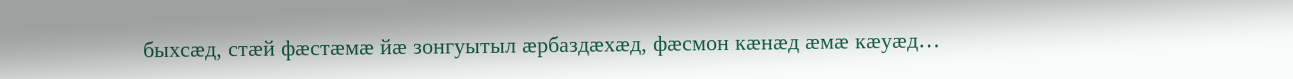быхсæд, стæй фæстæмæ йæ зонгуытыл æрбаздæхæд, фæсмон кæнæд æмæ кæуæд…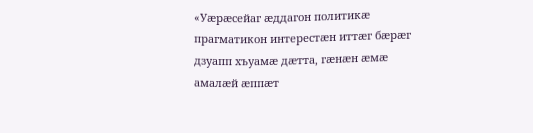«Уæрæсейаг æддагон политикæ прагматикон интерестæн иттæг бæрæг дзуапп хъуамæ дæтта, гæнæн æмæ амалæй æппæт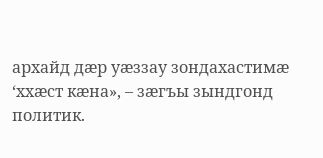архайд дæр уæззау зондахастимæ ‘ххæст кæна», – зæгъы зындгонд политик.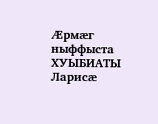Æрмæг ныффыста ХУЫБИАТЫ Ларисæ